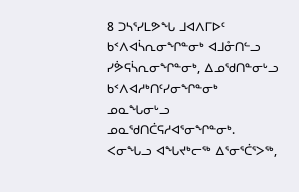8 ᑐᓴᕐᓯᒪᕗᖓ ᒧᐊᐱᒥᐅᑦ ᑲᑉᐱᐊᓵᕆᓂᖏᓐᓂᒃ ᐊᒧᓁᑎᓪᓗ ᓯᕘᕋᓵᕆᓂᖏᓐᓂᒃ, ᐃᓄᖁᑎᓐᓂᒡᓗ ᑲᑉᐱᐊᓱᒃᑎᑦᓯᓂᖏᓐᓂᒃ ᓄᓇᖓᓂᒡᓗ ᓄᓇᖁᑎᑖᕋᓱᐊᕐᓂᖏᓐᓂᒃ.
ᐸᓂᖓᓗ ᐊᖓᔪᒃᓕᖅ ᐃᕐᓂᕐᑖᕐᐳᖅ,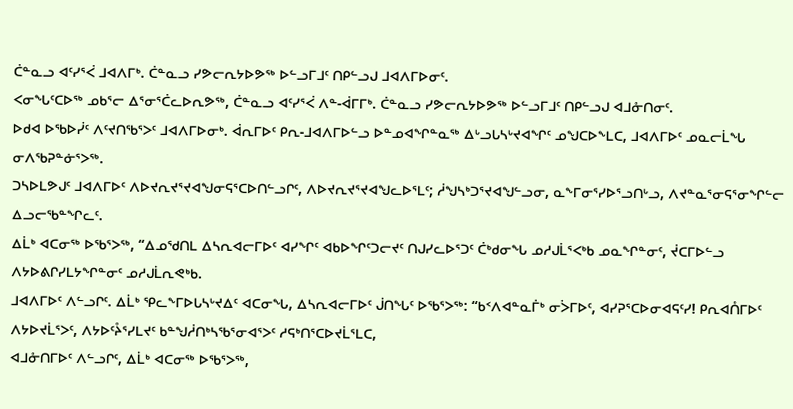ᑖᓐᓇᓗ ᐊᑦᓯᕐᐹ ᒧᐊᐱᒥᒃ. ᑖᓐᓇᓗ ᓯᕗᓕᕆᔭᐅᕗᖅ ᐅᓪᓗᒥᒧᑦ ᑎᑭᓪᓗᒍ ᒧᐊᐱᒥᐅᓂᑦ.
ᐸᓂᖓᑦᑕᐅᖅ ᓄᑲᕐᓕ ᐃᕐᓂᕐᑖᓚᐅᕆᕗᖅ, ᑖᓐᓇᓗ ᐊᑦᓯᕐᐹ ᐱᓐ-ᐋᒥᒥᒃ. ᑖᓐᓇᓗ ᓯᕗᓕᕆᔭᐅᕗᖅ ᐅᓪᓗᒥᒧᑦ ᑎᑭᓪᓗᒍ ᐊᒧᓁᑎᓂᑦ.
ᐅᑯᐊ ᐅᖃᐅᓰᑦ ᐱᑦᔪᑎᖃᕐᐳᑦ ᒧᐊᐱᒥᐅᓂᒃ. ᐋᕆᒥᐅᑦ ᑭᕆ-ᒧᐊᐱᒥᐅᓪᓗ ᐅᓐᓄᐊᖏᓐᓇᖅ ᐃᒡᓗᒐᓴᒡᔪᐊᖏᑦ ᓄᖑᑕᐅᖕᒪᑕ, ᒧᐊᐱᒥᐅᑦ ᓄᓇᓕᒫᖓ ᓂᐱᖃᕈᓐᓃᕐᐳᖅ.
ᑐᓴᐅᒪᕗᒍᑦ ᒧᐊᐱᒥᐅᑦ ᐱᐅᔪᕆᔪᕐᔪᐊᖑᓂᕋᕐᑕᐅᑎᓪᓗᒋᑦ, ᐱᐅᔪᕆᔪᕐᔪᐊᖑᓚᐅᕐᒪᑦ; ᓲᖑᓴᒃᑐᕐᔪᐊᖑᓪᓗᓂ, ᓇᖕᒥᓂᕐᓯᐅᕐᓗᑎᒡᓗ, ᐱᔪᓐᓇᕐᓂᕋᕐᓂᖏᓪᓕ ᐃᓗᓕᖃᓐᖏᓚᑦ.
ᐃᒫᒃ ᐊᑕᓂᖅ ᐅᖃᕐᐳᖅ, “ᐃᓄᖁᑎᒪ ᐃᓴᕆᐊᓕᒥᐅᑦ ᐊᓯᖏᑦ ᐊᑲᐅᖏᑦᑐᓕᔪᑦ ᑎᒍᓯᓚᐅᕐᑐᑦ ᑖᒃᑯᓂᖓ ᓄᓱᒍᒫᕐᐸᒃᑲ ᓄᓇᖏᓐᓂᑦ, ᔫᑕᒥᐅᓪᓗ ᐱᔭᐅᕕᒋᓯᒪᔭᖏᓐᓂᑦ ᓄᓱᒍᒫᕆᕙᒃᑲ.
ᒧᐊᐱᒥᐅᑦ ᐱᓪᓗᒋᑦ. ᐃᒫᒃ ᕿᓚᖕᒥᐅᒐᓴᒡᔪᐃᑦ ᐊᑕᓂᖓ, ᐃᓴᕆᐊᓕᒥᐅᑦ ᒎᑎᖓᑦ ᐅᖃᕐᐳᖅ: “ᑲᑉᐱᐊᓐᓇᒦᒃ ᓂᐴᒥᐅᑦ, ᐊᓯᕈᕐᑕᐅᓂᐊᕋᑦᓯ! ᑭᕆᐊᑍᒥᐅᑦ ᐱᔭᐅᔪᒫᕐᐳᑦ, ᐱᔭᐅᑦᔧᕐᓯᒪᔪᑦ ᑲᓐᖑᓲᑎᒃᓴᖃᕐᓂᐊᕐᐳᑦ ᓱᕋᒃᑎᕐᑕᐅᔪᒫᕐᒪᑕ,
ᐊᒧᓁᑎᒥᐅᑦ ᐱᓪᓗᒋᑦ, ᐃᒫᒃ ᐊᑕᓂᖅ ᐅᖃᕐᐳᖅ,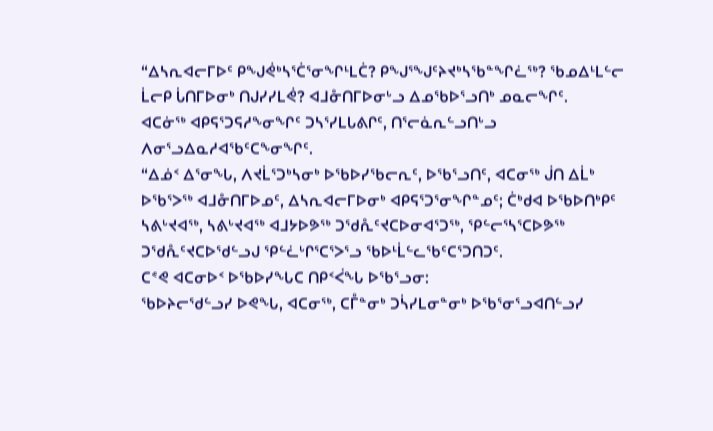“ᐃᓴᕆᐊᓕᒥᐅᑦ ᑭᖑᕚᒃᓴᕐᑖᕐᓂᖏᒻᒪᑖ? ᑭᖑᕐᖑᑦᔨᔪᒃᓴᖃᓐᖏᓛᖅ? ᖃᓄᐃᒻᒪᓪᓕ ᒫᓕᑭ ᒑᑎᒥᐅᓂᒃ ᑎᒍᓯᓯᒪᕚ? ᐊᒧᓁᑎᒥᐅᓂᒡᓗ ᐃᓄᖃᐅᕐᓗᑎᒃ ᓄᓇᓕᖏᑦ.
ᐊᑕᓃᖅ ᐊᑭᕋᕐᑐᕋᓱᖕᓂᖏᑦ ᑐᓴᕐᓯᒪᒐᕕᒋᑦ, ᑎᕐᓕᓈᕆᓪᓗᑎᒡᓗ ᐱᓂᕐᓗᐃᓇᓱᐊᖃᑦᑕᖕᓂᖏᑦ.
“ᐃᓅᑉ ᐃᕐᓂᖓ, ᐱᔪᒫᕐᑐᒃᓴᓂᒃ ᐅᖃᐅᓯᖃᓕᕆᑦ, ᐅᖃᕐᓗᑎᑦ, ᐊᑕᓂᖅ ᒎᑎ ᐃᒫᒃ ᐅᖃᕐᐳᖅ ᐊᒧᓁᑎᒥᐅᓄᑦ, ᐃᓴᕆᐊᓕᒥᐅᓂᒃ ᐊᑭᕋᕐᑐᕐᓂᖏᓐᓄᑦ; ᑖᒃᑯᐊ ᐅᖃᐅᑎᒃᑭᑦ ᓴᕕᒡᔪᐊᖅ, ᓴᕕᒡᔪᐊᖅ ᐊᒧᔭᐅᕗᖅ ᑐᖁᕅᑦᔪᑕᐅᓂᐊᕐᑐᖅ, ᕿᓪᓕᕐᓴᕐᑕᐅᕗᖅ ᑐᖁᕅᑦᔪᑕᐅᖁᓪᓗᒍ ᕿᓪᓛᒡᒋᕐᑕᕐᐳᕐᓗ ᖃᐅᒻᒫᓪᓚᖃᑦᑕᕐᑐᑎᑐᑦ.
ᑕᕝᕙ ᐊᑕᓂᐅᑉ ᐅᖃᐅᓯᖓᑕ ᑎᑭᑉᐹᖓ ᐅᖃᕐᓗᓂ:
ᖃᐅᔨᓕᖁᓪᓗᓯ ᐅᕙᖓ, ᐊᑕᓂᖅ, ᑕᒤᓐᓂᒃ ᑐᓵᓯᒪᓂᓐᓂᒃ ᐅᖃᕐᓂᕐᓗᐊᑎᓪᓗᓯ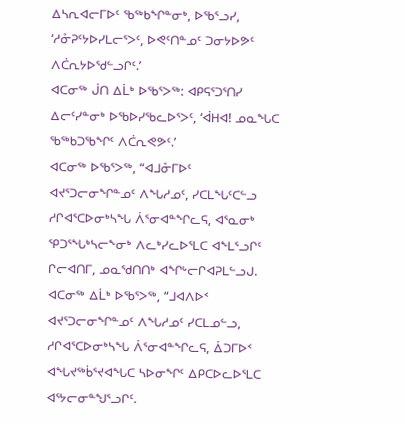ᐃᓴᕆᐊᓕᒥᐅᑦ ᖃᖅᑲᖏᓐᓂᒃ, ᐅᖃᕐᓗᓯ, ‘ᓱᓁᕈᑦᔭᐅᓯᒪᓕᕐᐳᑦ, ᐅᕙᑦᑎᓐᓄᑦ ᑐᓂᔭᐅᕗᑦ ᐱᑖᕆᔭᐅᖁᓪᓗᒋᑦ.’
ᐊᑕᓂᖅ ᒎᑎ ᐃᒫᒃ ᐅᖃᕐᐳᖅ: ᐊᑭᕋᕐᑐᕐᑎᓯ ᐃᓕᑦᓯᓐᓂᒃ ᐅᖃᐅᓯᖃᓚᐅᕐᐳᑦ, ‘ᐋᕼᐊ! ᓄᓇᖓᑕ ᖃᖅᑲᑐᖃᖏᑦ ᐱᑖᕆᕙᕗᑦ.’
ᐊᑕᓂᖅ ᐅᖃᕐᐳᖅ, “ᐊᒧᓁᒥᐅᑦ ᐊᔪᕐᑐᓕᓂᖏᓐᓄᑦ ᐱᖓᓱᓄᑦ, ᓯᑕᒪᖓᑦᑕᓪᓗ ᓱᒋᐊᕐᑕᐅᓂᒃᓴᖓ ᐲᕐᓂᐊᓐᖏᓚᕋ, ᐊᕐᓇᓂᒃ ᕿᑐᕐᖓᒃᓴᓕᖕᓂᒃ ᐱᓚᒃᓯᓚᐅᕐᒪᑕ ᐊᖕᒪᕐᓗᒋᑦ ᒋᓕᐊᑎᒥ, ᓄᓇᖁᑎᑎᒃ ᐊᖏᒡᓕᒋᐊᕈᒪᓪᓗᒍ.
ᐊᑕᓂᖅ ᐃᒫᒃ ᐅᖃᕐᐳᖅ, “ᒧᐊᐱᐅᑉ ᐊᔪᕐᑐᓕᓂᖏᓐᓄᑦ ᐱᖓᓱᓄᑦ ᓯᑕᒪᓄᓪᓗ, ᓱᒋᐊᕐᑕᐅᓂᒃᓴᖓ ᐲᕐᓂᐊᓐᖏᓚᕋ, ᐄᑐᒥᐅᑉ ᐊᖓᔪᖅᑳᕐᔪᐊᖓᑕ ᓴᐅᓂᖏᑦ ᐃᑭᑕᐅᓚᐅᕐᒪᑕ ᐊᕐᔭᓕᓂᓐᖑᕐᓗᒋᑦ.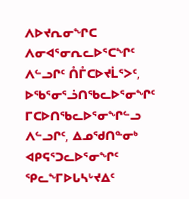ᐱᐅᔪᕆᓂᖏᑕ ᐱᓂᐊᕐᓂᕆᓚᐅᕐᑕᖏᑦ ᐱᓪᓗᒋᑦ ᑍᒤᑕᐅᔪᒫᕐᐳᑦ, ᐅᖃᕐᓂᕐᓘᑎᖃᓚᐅᕐᓂᖏᑦ ᒥᑕᐅᑎᖃᓚᐅᕐᓂᖏᓪᓗ ᐱᓪᓗᒋᑦ, ᐃᓄᖁᑎᓐᓂᒃ ᐊᑭᕋᕐᑐᓚᐅᕐᓂᖏᑦ ᕿᓚᖕᒥᐅᒐᓴᒡᔪᐃᑦ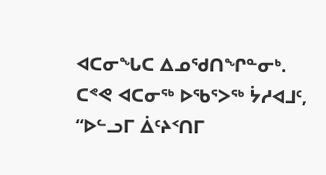ᐊᑕᓂᖓᑕ ᐃᓄᖁᑎᖏᓐᓂᒃ.
ᑕᕝᕙ ᐊᑕᓂᖅ ᐅᖃᕐᐳᖅ ᔮᓱᐊᒧᑦ, “ᐅᓪᓗᒥ ᐄᑦᔨᑉᑎᒥ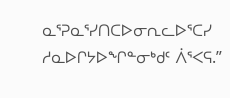ᓇᕐᕈᓇᕐᓯᑎᑕᐅᓂᕆᓚᐅᕐᑕᓯ ᓱᓇᐅᒋᔭᐅᖏᓐᓂᒃᑯᑦ ᐲᕐᐸᕋ.”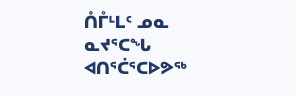ᑍᒤᒻᒪᑦ ᓄᓇ ᓇᔪᕐᑕᖓ ᐊᑎᕐᑖᕐᑕᐅᕗᖅ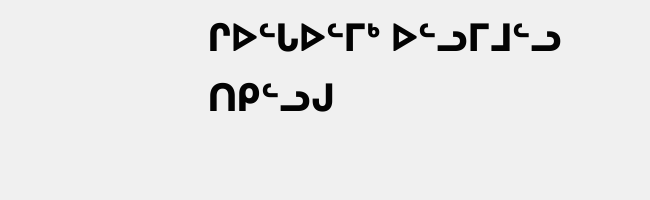ᒋᐅᓪᒐᐅᓪᒥᒃ ᐅᓪᓗᒥᒧᓪᓗ ᑎᑭᓪᓗᒍ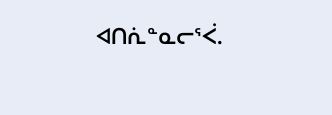ᐊᑎᕇᓐᓇᓕᕐᐹ.